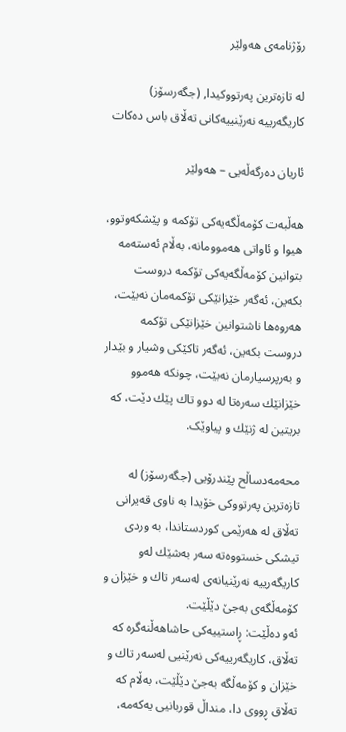رۆژنامەی ھەولێر

لە تازەترین پەرتووكیدا, (جگەرسۆز) كاریگەرییە نەرێنییەكانی تەڵاق باس دەکات

ئاریان دەرگەڵەیی – هەولێر

هەڵبەت كۆمەڵگەیەكی تۆكمە و پێشكەوتوو، هیوا و ئاواتی هەموومانە، بەڵام ئەستەمە بتوانین كۆمەڵگەیەكی تۆكمە دروست بكەین، ئەگەر خێزانێكی تۆكمەمان نەبێت، هەروەها ناشتوانین خێزانێكی تۆكمە دروست بكەین، ئەگەر تاكێكی وشیار و بێدار و بەرپرسیارمان نەبێت، چونكە هەموو خێزانێك سەرەتا لە دوو تاك پێك دێت، كە بریتین لە ژنێك و پیاوێک.

محەمەدساڵح پێندرۆیی (جگەرسۆز) لە تازەترین پەرتووكی خۆیدا بە ناوی قەیرانی تەڵاق لە هەرێمی كوردستاندا، بە وردی تیشكی خستووەتە سەر بەشێك لەو كاریگەرییە نەرێنیانەی لەسەر تاك و خێزان و كۆمەڵگەی بەجێ دێڵێت.
ئەو دەڵێت: ڕاستییەكی حاشاهەڵنەگرە كە تەڵاق، كاریگەرییەكی نەرێنیی لەسەر تاك و خێزان و كۆمەڵگە بەجێ دێڵێت، بەڵام كە تەڵاق ڕووی دا، منداڵ قوربانیی یەكەمە،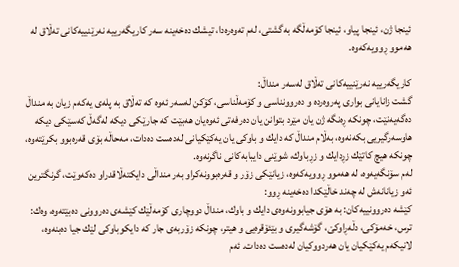ئینجا ژن، ئینجا پیاو، ئینجا كۆمەڵگە بەگشتی، لەم تەوەرەدا، تیشك دەخەینە سەر كاریگەرییە نەرێنییەكانی تەڵاق لە هەموو ڕوویەكەوە.

کاریگەرییە نەرێنییەکانی تەڵاق لەسەر منداڵ:
گشت زانایانی بواری پەروەردە و دەروونناسی و كۆمەڵناسی، كۆكن لەسەر ئەوە كە تەڵاق بە پلەی یەكەم زیان بە منداڵ دەگەیەنێت، چونكە ڕەنگە ژن یان مێرد بتوانن یان دەرفەتی ئەوەیان هەبێت كە جارێكی دیكە لەگەڵ كەسێكی دیكە هاوسەرگیریی بكەنەوە، بەڵام منداڵ كە دایك و باوكی یان یەكێكیانی لەدەست دەدات، مەحاڵە بۆی قەرەبوو بكرێتەوە، چونكە هیچ كاتێك زڕدایك و زڕباوك، شوێنی دایبابەكانی ناگرنەوە.
لەم سۆنگەیەوە، لە هەموو ڕوویەكەوە، زیانێكی زۆر و قەرەبوونەكراو بەر منداڵی دایكتەڵاقدراو دەكەوێت، گرنگترین ئەو زیانانەش لە چەند خاڵێكدا دەخەینە ڕوو:
كێشە دەروونییەكان: بە هۆی جیابوونەوەی دایك و باوك، منداڵ دووچاری كۆمەڵێك كێشەی دەروونی دەبێتەوە، وەك: ترس، خەمۆکی، دڵەڕاوكێ، گۆشەگیری و بێئۆقرەیی و هیتر، چونكە زۆربەی جار كە دایكوباوكی لێك جیا دەبنەوە، لانیكەم یەكێكیان یان هەردووكیان لەدەست دەدات. ئەم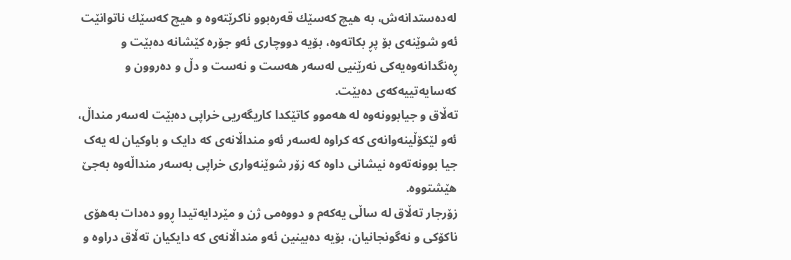لەدەستدانەش، بە هیچ كەسێك قەرەبوو ناكرێتەوە و هیچ كەسێك ناتوانێت ئەو شوێنەی بۆ پڕ بكاتەوە، بۆیە دووچاری ئەو جۆرە كێشانە دەبێت و ڕەنگدانەوەیەكی نەرێنیی لەسەر هەست و نەست و دڵ و دەروون و كەسایەتییەكەی دەبێت.
تەڵاق و جیابوونەوە لە هەموو کاتێکدا کاریگەریی خراپی دەبێت لەسەر منداڵ، ئەو لێکۆڵینەوانەی کە کراوە لەسەر ئەو منداڵانەی کە دایک و باوکیان لە یەک جیا بوونەتەوە نیشانی داوە کە زۆر شوێنەواری خراپی بەسەر منداڵەوە بەجێ هێشتووە.
زۆرجار تەڵاق لە ساڵی یەکەم و دووەمی ژن و مێردایەتیدا ڕوو دەدات بەهۆی ناکۆکی و نەگونجانیان، بۆیە دەبینین ئەو منداڵانەی کە دایکیان تەڵاق دراوە و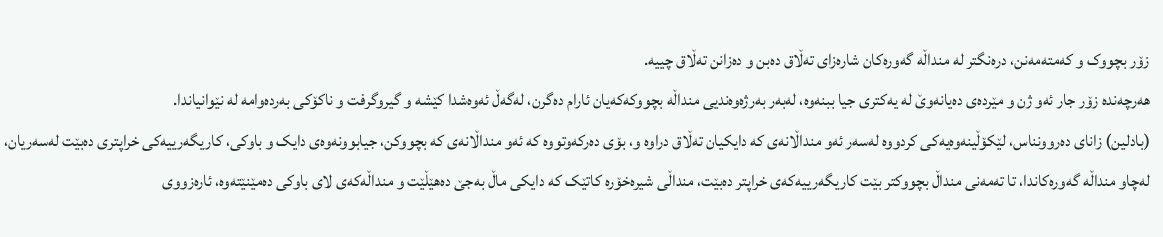زۆر بچووک و کەمتەمەنن، درەنگتر لە منداڵە گەورەکان شارەزای تەڵاق دەبن و دەزانن تەڵاق چییە.
هەرچەندە زۆر جار ئەو ژن و مێردەی دەیانەوێ لە یەکتری جیا ببنەوە، لەبەر بەرژەوەندیی منداڵە بچووکەکەیان ئارام دەگرن، لەگەڵ ئەوەشدا کێشە و گیروگرفت و ناکۆکی بەردەوامە لە نێوانیاندا.
(بادلین) زانای دەروونناس، لێکۆڵینەوەیەکی کردووە لەسەر ئەو منداڵانەی کە دایکیان تەڵاق دراوە و، بۆی دەرکەوتووە کە ئەو منداڵانەی کە بچووکن، جیابوونەوەی دایک و باوکی، کاریگەرییەكی خراپتری دەبێت لەسەریان، لەچاو منداڵە گەورەكاندا، تا تەمەنی منداڵ بچووكتر بێت کاریگەرییەکەی خراپتر دەبێت، منداڵی شیرەخۆرە کاتێک کە دایکی ماڵ بەجێ دەهێڵێت و منداڵەکەی لای باوکی دەمێنێتەوە، ئارەزووی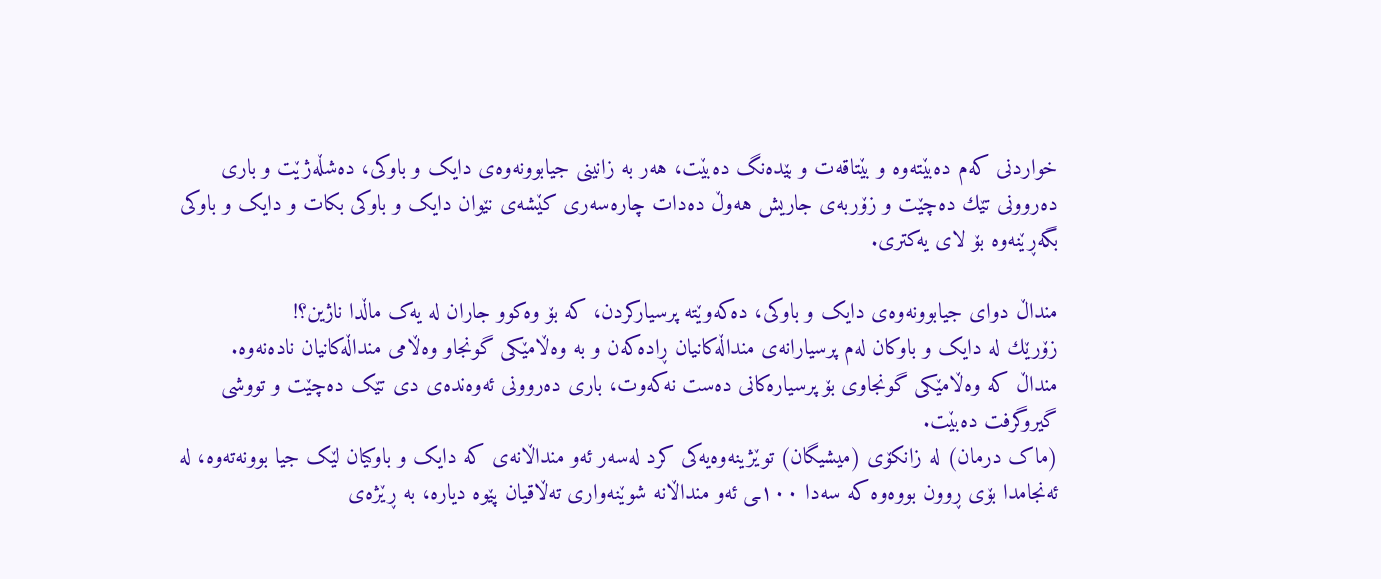خواردنی کەم دەبێتەوە و بێتاقەت و بێدەنگ دەبێت، هەر بە زانینی جیابوونەوەی دایک و باوکی، دەشڵەژێت و باری دەروونی تێك دەچێت و زۆربەی جاریش هەوڵ دەدات چارەسەری کێشەی نێوان دایک و باوکی بکات و دایک و باوکی بگەڕێنەوە بۆ لای یەکتری.

منداڵ دوای جیابوونەوەی دایک و باوکی، دەکەوێتە پرسیارکردن، کە بۆ وەکوو جاران لە یەک ماڵدا ناژین؟!
زۆرێك لە دایک و باوکان لەم پرسیارانەی منداڵەکانیان ڕادەکەن و بە وەڵامێکی گونجاو وەڵامی منداڵەکانیان نادەنەوە.
منداڵ کە وەڵامێکی گونجاوی بۆ پرسیارەکانی دەست نەکەوت، باری دەروونی ئەوەندەی دی تێک دەچێت و تووشی گیروگرفت دەبێت.
(ماک درمان) لە زانکۆی (میشیگان) توێژینەوەیەکی کرد لەسەر ئەو منداڵانەی کە دایک و باوکیان لێک جیا بوونەتەوە، لە ئەنجامدا بۆی ڕوون بووەوە کە سەدا ١٠٠ـی ئەو منداڵانە شوێنەواری تەڵاقیان پێوە دیارە، بە ڕێژەی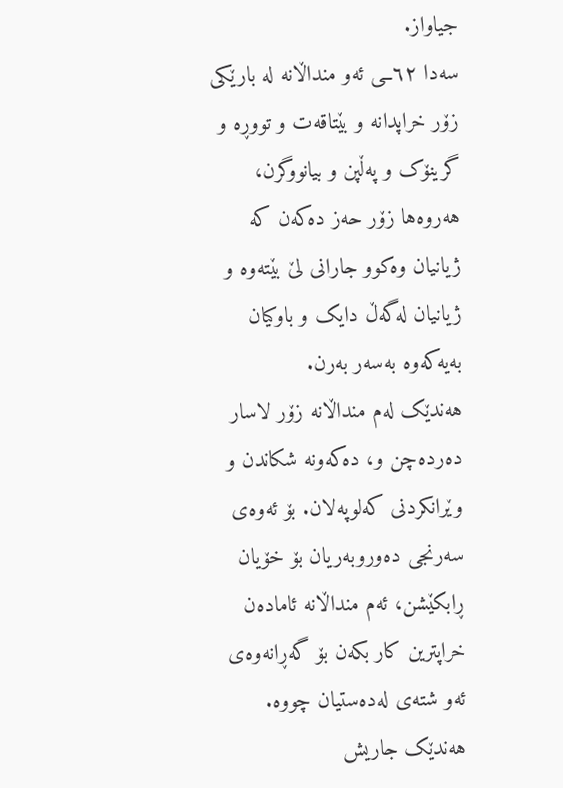جیاواز.
سەدا ٦٢ــی ئەو منداڵانە لە بارێكی زۆر خراپدانە و بێتاقەت و تووڕە و گرینۆک و پەڵپن و بیانووگرن، هەروەها زۆر حەز دەکەن کە ژیانیان وەکوو جارانی لێ بێتەوە و ژیانیان لەگەڵ دایک و باوکیان بەیەکەوە بەسەر بەرن.
هەندێک لەم منداڵانە زۆر لاسار دەردەچن و، دەکەونە شکاندن و وێرانکردنی کەلوپەلان. بۆ ئەوەی سەرنجی دەوروبەریان بۆ خۆیان ڕابکێشن، ئەم منداڵانە ئامادەن خراپترین کار بکەن بۆ گەڕانەوەی ئەو شتەی لەدەستیان چووە.
هەندێک جاریش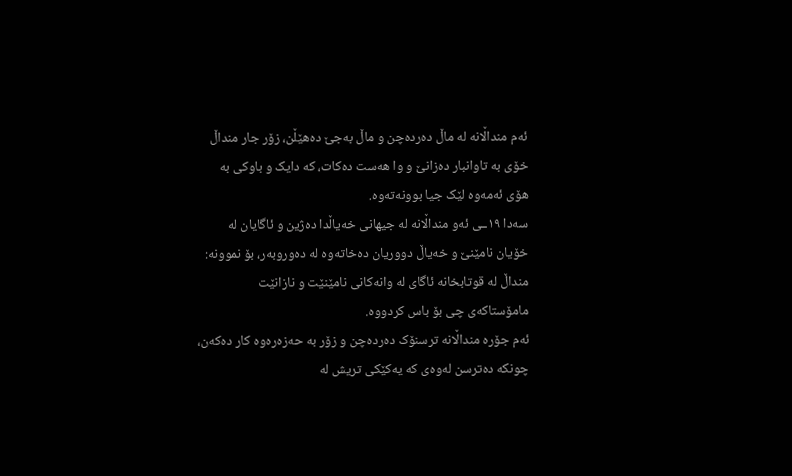ئەم منداڵانە لە ماڵ دەردەچن و ماڵ بەجێ دەهێڵن، زۆر جار منداڵ خۆی بە تاوانبار دەزانێ و وا هەست دەکات، کە دایک و باوکی بە هۆی ئەمەوە لێک جیا بوونەتەوە.
سەدا ١٩ــی ئەو منداڵانە لە جیهانی خەیاڵدا دەژین و ئاگایان لە خۆیان نامێنێ و خەیاڵ دووریان دەخاتەوە لە دەوروبەر، بۆ نموونە: منداڵ لە قوتابخانە ئاگای لە وانەکانی نامێنێت و نازانێت مامۆستاکەی چی بۆ باس کردووە.
ئەم جۆرە منداڵانە ترسنۆک دەردەچن و زۆر بە حەزەرەوە کار دەکەن، چونکە دەترسن لەوەی کە یەکێکی تریش لە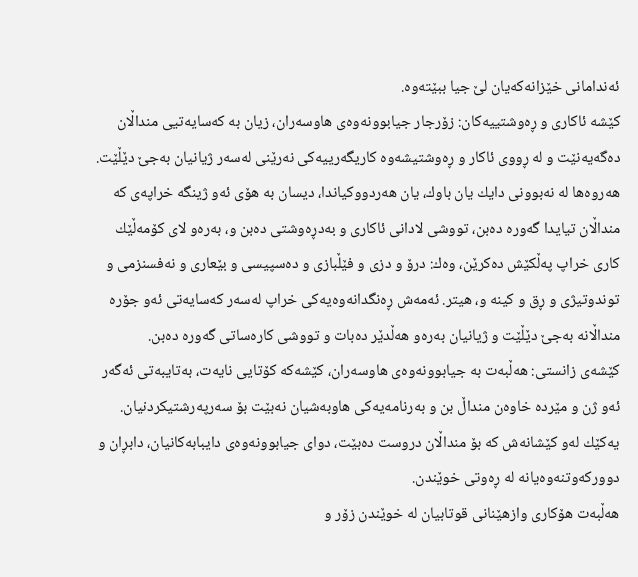ئەندامانی خێزانەکەیان لێ جیا ببێتەوە.
كێشە ئاكاری و ڕەوشتییەكان: زۆرجار جیابوونەوەی هاوسەران، زیان بە كەسایەتیی منداڵان دەگەیەنێت و لە ڕووی ئاكار و ڕەوشتیشەوە كاریگەرییەكی نەرێنی لەسەر ژیانیان بەجێ دێڵێت. هەروەها لە نەبوونی دایك یان باوك، یان هەردووكیاندا، دیسان بە هۆی ئەو ژینگە خراپەی كە منداڵان تیایدا گەورە دەبن، تووشی لادانی ئاكاری و بەدڕەوشتی دەبن و، بەرەو لای كۆمەڵێك كاری خراپ پەڵكێش دەكرێن، وەك: درۆ و دزی و فێڵبازی و دەسپیسی و بێعاری و نەفسنزمی و توندوتیژی و ڕق و كینە و، هیتر. ئەمەش ڕەنگدانەوەیەكی خراپ لەسەر كەسایەتی ئەو جۆرە منداڵانە بەجێ دێڵێت و ژیانیان بەرەو هەڵدێر دەبات و تووشی كارەساتی گەورە دەبن.
كێشەی زانستی: هەڵبەت بە جیابوونەوەی هاوسەران، كێشەكە كۆتایی نایەت، بەتایبەتی ئەگەر ئەو ژن و مێردە خاوەن منداڵ بن و بەرنامەیەكی هاوبەشیان نەبێت بۆ سەرپەرشتیكردنیان. یەكێك لەو كێشانەش كە بۆ منداڵان دروست دەبێت، دوای جیابوونەوەی دایبابەكانیان، دابڕان و دووركەوتنەوەیانە لە ڕەوتی خوێندن.
هەڵبەت هۆكاری وازهێنانی قوتابیان لە خوێندن زۆر و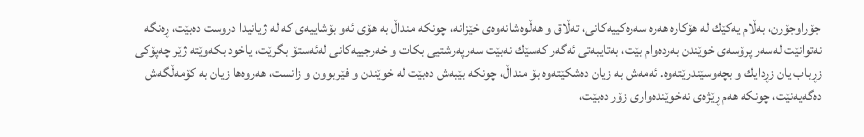جۆراوجۆرن، بەڵام یەكێك لە هۆكارە هەرە سەرەكییەكانی، تەڵاق و هەڵوەشانەوەی خێزانە، چونكە منداڵ بە هۆی ئەو بۆشاییەی كە لە ژیانیدا دروست دەبێت، ڕەنگە نەتوانێت لەسەر پرۆسەی خوێندن بەردەوام بێت، بەتایبەتی ئەگەر كەسێك نەبێت سەرپەرشتیی بكات و خەرجییەكانی لەئەستۆ بگرێت، یاخود بكەوێتە ژێر چەپۆكی زڕباب یان زڕدایك و بچەوسێندرێتەوە. ئەمەش بە زیان دەشكێتەوە بۆ منداڵ، چونكە بێبەش دەبێت لە خوێندن و فێربوون و زانست، هەروەها زیان بە كۆمەڵگەش دەگەیەنێت، چونكە هەم ڕێژەی نەخوێندەواری زۆر دەبێت،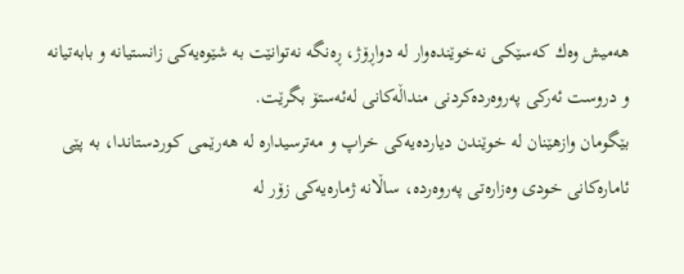هەمیش وەك كەسێكی نەخوێندەوار لە دواڕۆژ، ڕەنگە نەتوانێت بە شێوەیەكی زانستیانە و بابەتیانە و دروست ئەركی پەروەردەكردنی منداڵەكانی لەئەستۆ بگرێت.
بێگومان وازهێنان لە خوێندن دیاردەیەكی خراپ و مەترسیدارە لە هەرێمی كوردستاندا، بە پێی ئامارەكانی خودی وەزارەتی پەروەردە، ساڵانە ژمارەیەكی زۆر لە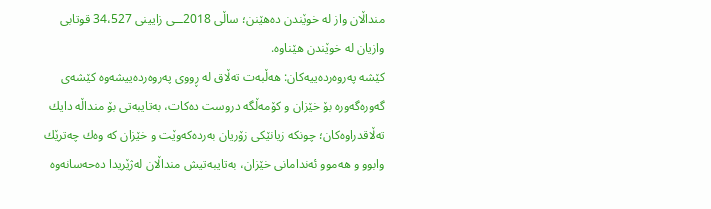منداڵان واز لە خوێندن دەهێنن؛ ساڵی 2018ــی زایینی 34،527 قوتابی وازیان لە خوێندن هێناوە.
كێشە پەروەردەییەكان: هەڵبەت تەڵاق لە ڕووی پەروەردەییشەوە كێشەی گەورەگەورە بۆ خێزان و كۆمەڵگە دروست دەكات، بەتایبەتی بۆ منداڵە دایك تەڵاقدراوەكان؛ چونكە زیانێكی زۆریان بەردەكەوێت و خێزان كە وەك چەترێك وابوو و هەموو ئەندامانی خێزان، بەتایبەتیش منداڵان لەژێریدا دەحەسانەوە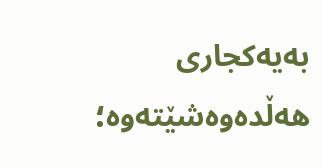بەیەكجاری هەڵدەوەشێتەوە؛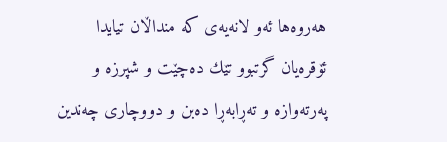هەروەها ئەو لانەیەی كە منداڵان تیایدا ئۆقرەیان گرتبوو تێك دەچێت و شپرزە و پەرتەوازە و تەڕابەڕا دەبن و دووچاری چەندین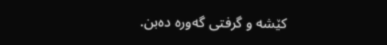كێشە و گرفتی گەورە دەبن.